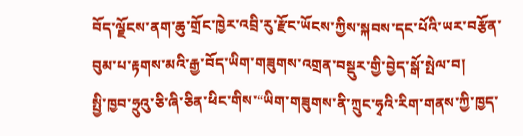བོད་ལྗོངས་ནག་ཆུ་གྲོང་ཁྱེར་འབྲི་རུ་རྫོང་ཡོངས་ཀྱིས་སྐབས་དང་པོའི་ཡར་བརྩོན་བུམ་པ་རྟགས་མའི་རྒྱ་བོད་ཡིག་གཟུགས་འགྲན་བསྡུར་གྱི་བྱེད་སྒོ་སྤེལ་བ།
སྤྱི་ཁྱབ་ཧྲུའུ་ཅི་ཞི་ཅིན་ཕིང་གིས་“ཡིག་གཟུགས་ནི་ཀྲུང་ཧྭའི་རིག་གནས་ཀྱི་ཁྱད་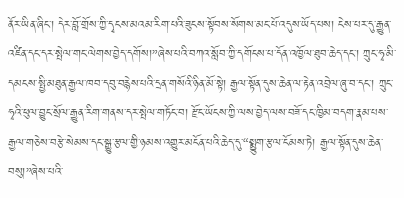ནོར་ཡིན་ཞིང་། དེར་བློ་གྲོས་ཀྱི་དྭངས་མའམ་རིག་པའི་ཟུངས་སྟོབས་སོགས་མང་པོ་འདུས་ཡོད་པས། ངེས་པར་དུ་རྒྱུན་འཛིན་དང་དར་སྤེལ་གང་ལེགས་བྱེད་དགོས།”ཞེས་པའི་བཀའ་སློབ་ཀྱི་དགོངས་པ་དོན་འཁྱོལ་ཐུབ་ཆེད་དང་། ཀྲུང་ཧྭ་མི་དམངས་སྤྱི་མཐུན་རྒྱལ་ཁབ་དབུ་བརྙེས་པའི་དྲན་གསོའི་ཉིན་མོ་སྟེ། རྒྱལ་སྟོན་དུས་ཆེན་ལ་རྟེན་འབྲེལ་ཞུ་བ་དང་། ཀྲུང་ཧྭའི་ཕུལ་བྱུང་སྲོལ་རྒྱུན་རིག་གནས་དར་སྤེལ་གཏོང་བ། རྫོང་ཡོངས་ཀྱི་ལས་བྱེད་ལས་བཟོ་དང་ཁྱིམ་བདག་རྣམ་པས་རྒྱལ་གཅེས་བརྩེ་སེམས་དང་སྒྱུ་རྩལ་གྱི་ཉམས་འགྱུར་མངོན་པའི་ཆེད་དུ་“སྨྱུག་རྩལ་ངོམས་ཏེ། རྒྱལ་སྟོན་དུས་ཆེན་བསུ།”ཞེས་པའི་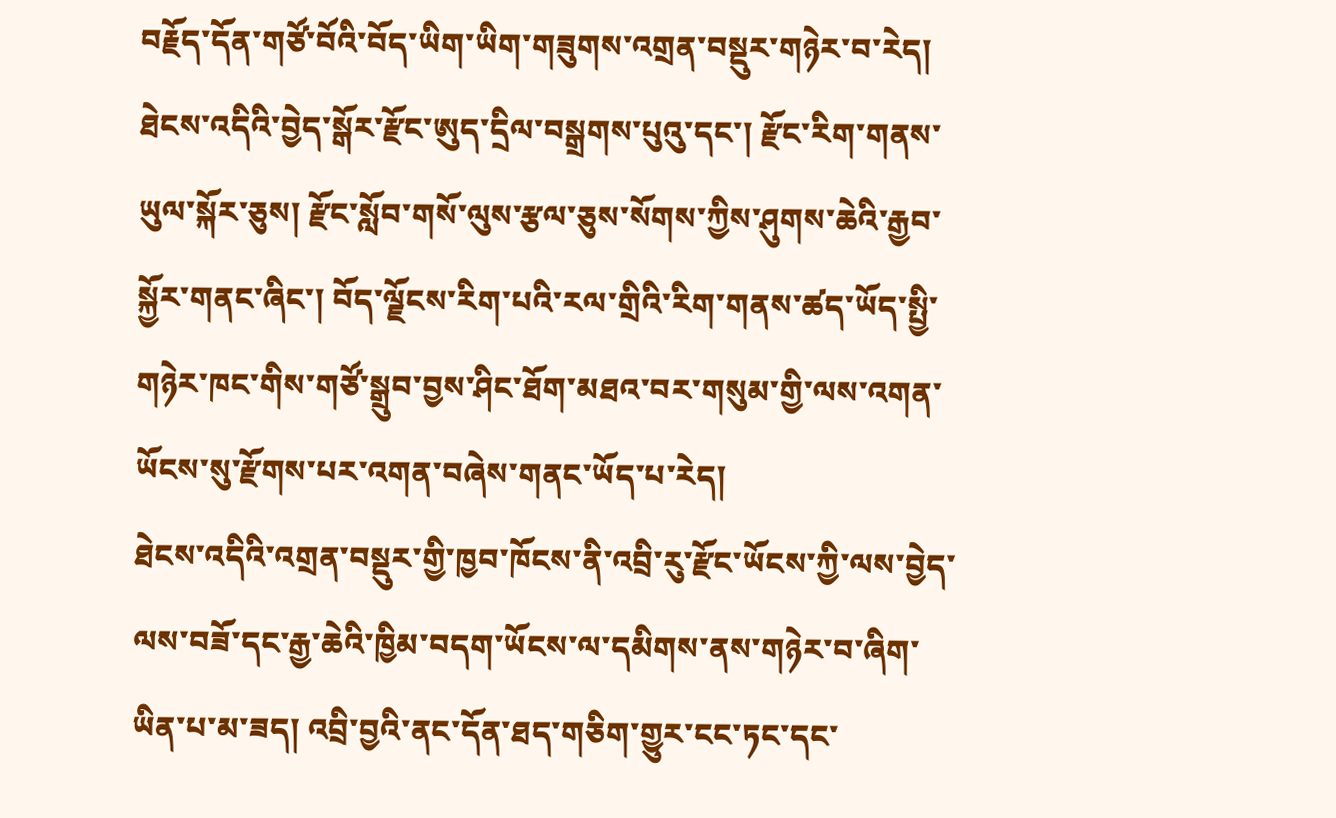བརྗོད་དོན་གཙོ་བོའི་བོད་ཡིག་ཡིག་གཟུགས་འགྲན་བསྡུར་གཉེར་བ་རེད།
ཐེངས་འདིའི་བྱེད་སྒོར་རྫོང་ཨུད་དྲིལ་བསྒྲགས་པུའུ་དང་། རྫོང་རིག་གནས་ཡུལ་སྐོར་ཅུས། རྫོང་སློབ་གསོ་ལུས་རྩལ་ཅུས་སོགས་ཀྱིས་ཤུགས་ཆེའི་རྒྱབ་སྐྱོར་གནང་ཞིང་། བོད་ལྗོངས་རིག་པའི་རལ་གྲིའི་རིག་གནས་ཚད་ཡོད་སྤྱི་གཉེར་ཁང་གིས་གཙོ་སྒྲུབ་བྱས་ཤིང་ཐོག་མཐའ་བར་གསུམ་གྱི་ལས་འགན་ཡོངས་སུ་རྫོགས་པར་འགན་བཞེས་གནང་ཡོད་པ་རེད།
ཐེངས་འདིའི་འགྲན་བསྡུར་གྱི་ཁྱབ་ཁོངས་ནི་འབྲི་རུ་རྫོང་ཡོངས་ཀྱི་ལས་བྱེད་ལས་བཟོ་དང་རྒྱ་ཆེའི་ཁྱིམ་བདག་ཡོངས་ལ་དམིགས་ནས་གཉེར་བ་ཞིག་ཡིན་པ་མ་ཟད། འབྲི་བྱའི་ནང་དོན་ཐད་གཅིག་གྱུར་ངང་ཏང་དང་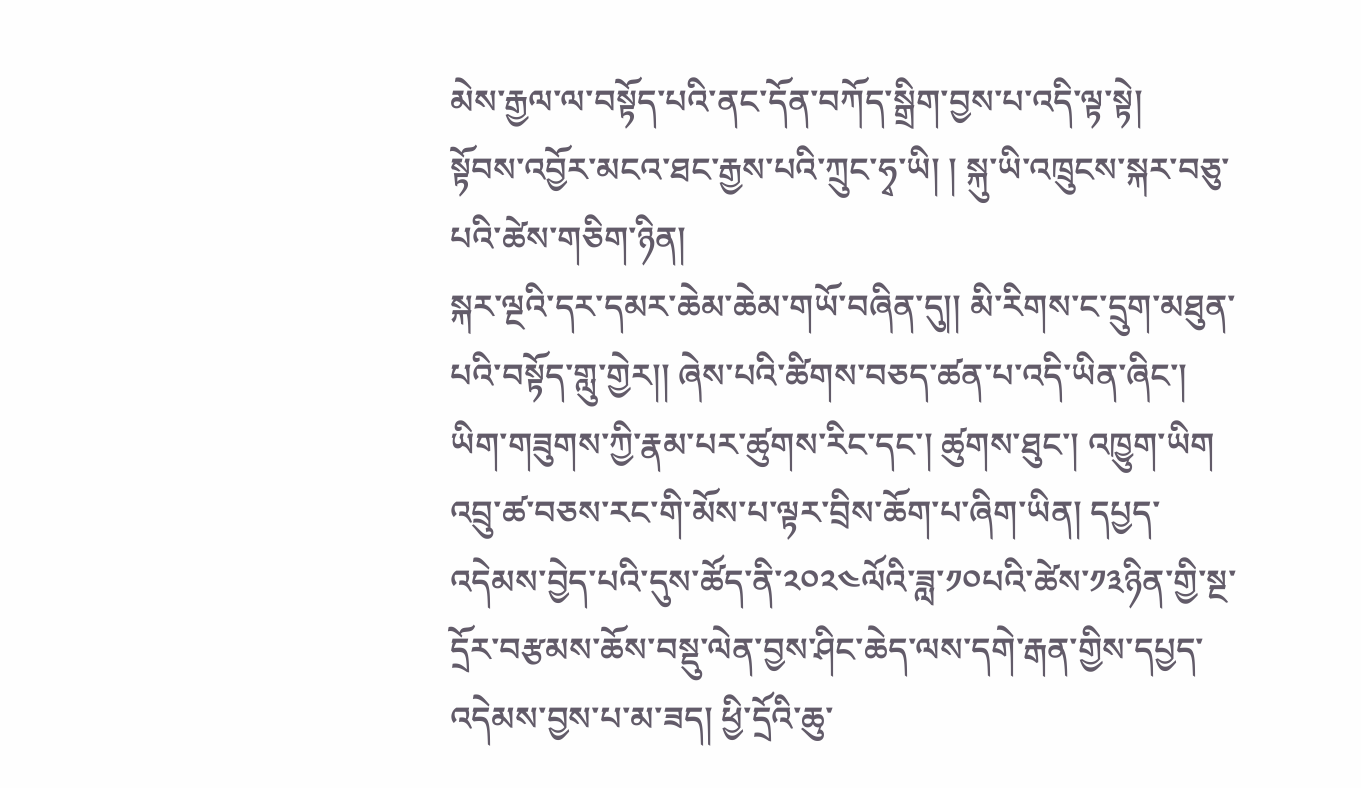མེས་རྒྱལ་ལ་བསྟོད་པའི་ནང་དོན་བཀོད་སྒྲིག་བྱས་པ་འདི་ལྟ་སྟེ།
སྟོབས་འབྱོར་མངའ་ཐང་རྒྱས་པའི་ཀྲུང་ཧྭ་ཡི། ། སྐུ་ཡི་འཁྲུངས་སྐར་བཅུ་པའི་ཚེས་གཅིག་ཉིན།
སྐར་ལྔའི་དར་དམར་ཆེམ་ཆེམ་གཡོ་བཞིན་དུ།། མི་རིགས་ང་དྲུག་མཐུན་པའི་བསྟོད་གླུ་གྱེར།། ཞེས་པའི་ཚིགས་བཅད་ཚན་པ་འདི་ཡིན་ཞིང་། ཡིག་གཟུགས་ཀྱི་རྣམ་པར་ཚུགས་རིང་དང་། ཚུགས་ཐུང་། འཁྱུག་ཡིག འབྲུ་ཚ་བཅས་རང་གི་མོས་པ་ལྟར་བྲིས་ཆོག་པ་ཞིག་ཡིན། དཔྱད་འདེམས་བྱེད་པའི་དུས་ཚོད་ནི་༢༠༢༤ལོའི་ཟླ་༡༠པའི་ཚེས་༡༣ཉིན་གྱི་སྔ་དྲོར་བརྩམས་ཆོས་བསྡུ་ལེན་བྱས་ཤིང་ཆེད་ལས་དགེ་རྒན་གྱིས་དཔྱད་འདེམས་བྱས་པ་མ་ཟད། ཕྱི་དྲོའི་ཆུ་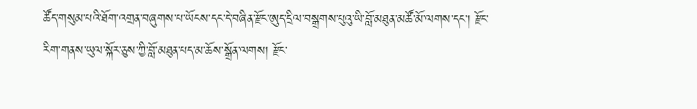ཚོད་གསུམ་པའི་ཐོག་འགྲན་བཞུགས་པ་ཡོངས་དང་དེ་བཞིན་རྫོང་ཨུད་དྲིལ་བསྒྲགས་པུའུ་ཡི་བློ་མཐུན་མཚོ་མོ་ལགས་དང་། རྫོང་རིག་གནས་ཡུལ་སྐོར་ཅུས་ཀྱི་བློ་མཐུན་པད་མ་ཆོས་སྒྲོན་ལགས། རྫོང་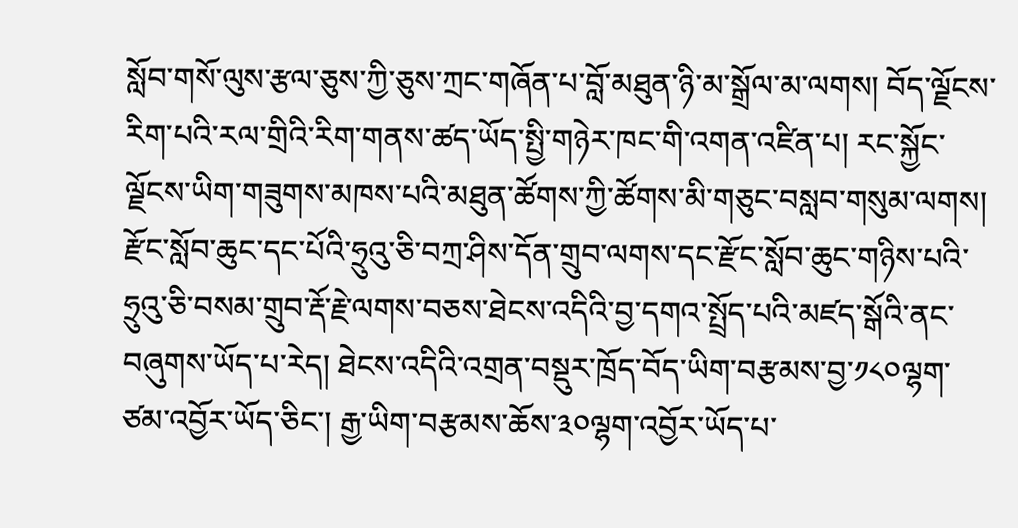སློབ་གསོ་ལུས་རྩལ་ཅུས་ཀྱི་ཅུས་ཀྲང་གཞོན་པ་བློ་མཐུན་ཉི་མ་སྒྲོལ་མ་ལགས། བོད་ལྗོངས་རིག་པའི་རལ་གྲིའི་རིག་གནས་ཚད་ཡོད་སྤྱི་གཉེར་ཁང་གི་འགན་འཛིན་པ། རང་སྐྱོང་ལྗོངས་ཡིག་གཟུགས་མཁས་པའི་མཐུན་ཚོགས་ཀྱི་ཚོགས་མི་གཅུང་བསླབ་གསུམ་ལགས། རྫོང་སློབ་ཆུང་དང་པོའི་ཧྲུའུ་ཅི་བཀྲ་ཤིས་དོན་གྲུབ་ལགས་དང་རྫོང་སློབ་ཆུང་གཉིས་པའི་ཧྲུའུ་ཅི་བསམ་གྲུབ་རྡོ་རྗེ་ལགས་བཅས་ཐེངས་འདིའི་བྱ་དགའ་སྤྲོད་པའི་མཛད་སྒོའི་ནང་བཞུགས་ཡོད་པ་རེད། ཐེངས་འདིའི་འགྲན་བསྡུར་ཁྲོད་བོད་ཡིག་བརྩམས་བྱ་༡༨༠ལྷག་ཙམ་འབྱོར་ཡོད་ཅིང་། རྒྱ་ཡིག་བརྩམས་ཆོས་༣༠ལྷག་འབྱོར་ཡོད་པ་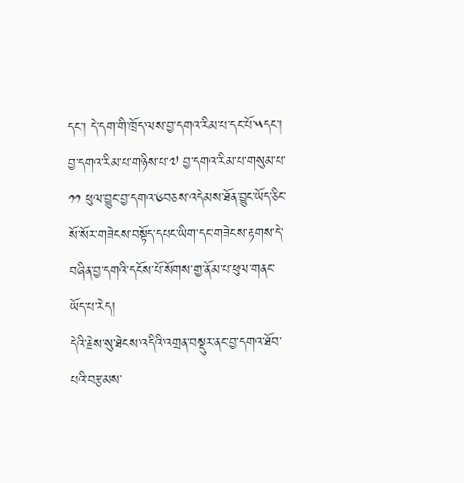དང་། དེ་དག་གི་ཁྲོད་ལས་བྱ་དགའ་རིམ་པ་དང་པོ་༥དང་། བྱ་དགའ་རིམ་པ་གཉིས་པ་༧ བྱ་དགའ་རིམ་པ་གསུམ་པ་༡༡ ཕུལ་བྱུང་བྱ་དགའ་༦བཅས་འདེམས་ཐོན་བྱུང་ཡོད་ཅིང་སོ་སོར་གཟེངས་བསྟོད་དཔང་ཡིག་དང་གཟེངས་རྟགས་དེ་བཞིན་བྱ་དགའི་དངོས་པོ་སོགས་གྱ་ནོམ་པ་ཕུལ་གནང་ཡོད་པ་རེད།
དེའི་རྗེས་སུ་ཐེངས་འདིའི་འགྲན་བསྡུར་ནང་བྱ་དགའ་ཐོབ་པའི་བརྩམས་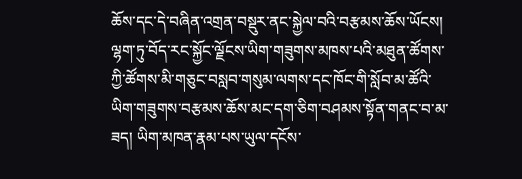ཆོས་དང་དེ་བཞིན་འགྲན་བསྡུར་ནང་སྐྱེལ་བའི་བརྩམས་ཆོས་ཡོངས། ལྷག་ཏུ་བོད་རང་སྐྱོང་ལྗོངས་ཡིག་གཟུགས་མཁས་པའི་མཐུན་ཚོགས་ཀྱི་ཚོགས་མི་གཅུང་བསླབ་གསུམ་ལགས་དང་ཁོང་གི་སློབ་མ་ཚོའི་ཡིག་གཟུགས་བརྩམས་ཆོས་མང་དག་ཅིག་བཤམས་སྟོན་གནང་བ་མ་ཟད། ཡིག་མཁན་རྣམ་པས་ཡུལ་དངོས་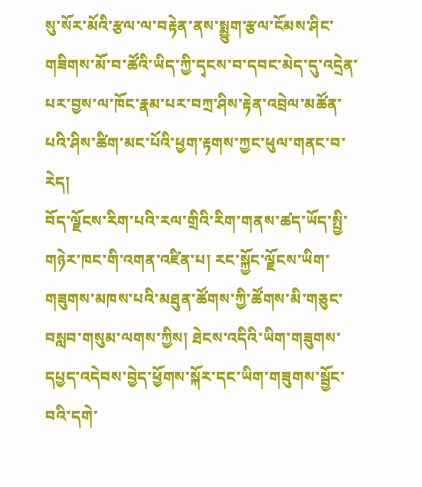སུ་སོར་མོའི་རྩལ་ལ་བརྟེན་ནས་སྨྱུག་རྩལ་ངོམས་ཤིང་གཟིགས་མོ་བ་ཚོའི་ཡིད་ཀྱི་དྭངས་བ་དབང་མེད་དུ་འདྲེན་པར་བྱས་ལ་ཁོང་རྣམ་པར་བཀྲ་ཤིས་རྟེན་འབྲེལ་མཚོན་པའི་ཤིས་ཚིག་མང་པོའི་ཕྱག་རྟགས་ཀྱང་ཕུལ་གནང་བ་རེད།
བོད་ལྗོངས་རིག་པའི་རལ་གྲིའི་རིག་གནས་ཚད་ཡོད་སྤྱི་གཉེར་ཁང་གི་འགན་འཛིན་པ། རང་སྐྱོང་ལྗོངས་ཡིག་གཟུགས་མཁས་པའི་མཐུན་ཚོགས་ཀྱི་ཚོགས་མི་གཅུང་བསླབ་གསུམ་ལགས་ཀྱིས། ཐེངས་འདིའི་ཡིག་གཟུགས་དཔྱད་འདེབས་བྱེད་ཕྱོགས་སྐོར་དང་ཡིག་གཟུགས་སྦྱོང་བའི་དགེ་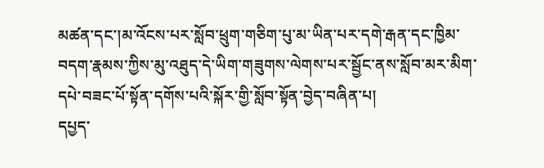མཚན་དང་།མ་འོངས་པར་སློབ་ཕྲུག་གཅིག་པུ་མ་ཡིན་པར་དགེ་རྒན་དང་ཁྱིམ་བདག་རྣམས་ཀྱིས་མུ་འཐུད་དེ་ཡིག་གཟུགས་ལེགས་པར་སྦྱོང་ནས་སློབ་མར་མིག་དཔེ་བཟང་པོ་སྟོན་དགོས་པའི་སྐོར་གྱི་སློབ་སྟོན་བྱེད་བཞིན་པ།
དཔྱད་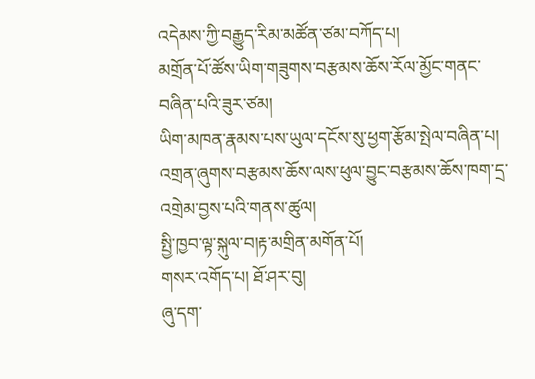འདེམས་ཀྱི་བརྒྱུད་རིམ་མཚོན་ཙམ་བཀོད་པ།
མགྲོན་པོ་ཚོས་ཡིག་གཟུགས་བརྩམས་ཆོས་རོལ་མྱོང་གནང་བཞིན་པའི་ཟུར་ཙམ།
ཡིག་མཁན་རྣམས་པས་ཡུལ་དངོས་སུ་ཕྱག་རྩོམ་སྤེལ་བཞིན་པ།
འགྲན་ཞུགས་བརྩམས་ཆོས་ལས་ཕུལ་བྱུང་བརྩམས་ཆོས་ཁག་དྲ་འགྲེམ་བྱས་པའི་གནས་ཚུལ།
སྤྱི་ཁྱབ་ལྟ་སྐུལ་བ།རྟ་མགྲིན་མགོན་པོ།
གསར་འགོད་པ། ཐོ་ཤར་བུ།
ཞུ་དག་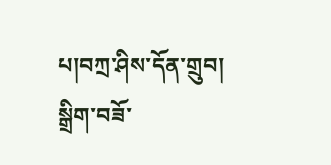པ།བཀྲ་ཤིས་དོན་གྲུབ།
སྒྲིག་བཟོ་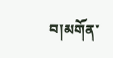བ།མགོན་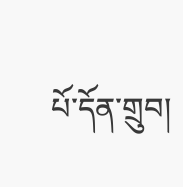པོ་དོན་གྲུབ།